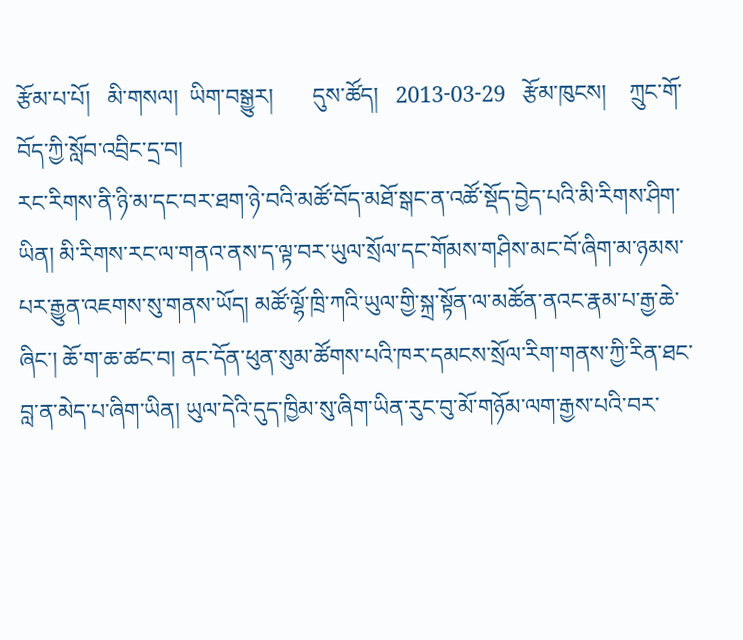རྩོམ་པ་པོ།   མི་གསལ།  ཡིག་བསྒྱུར།       དུས་ཚོད།   2013-03-29   རྩོམ་ཁུངས།    ཀྲུང་གོ་བོད་ཀྱི་སློབ་འབྲིང་དྲ་བ།
རང་རིགས་ནི་ཉི་མ་དང་བར་ཐག་ཉེ་བའི་མཚོ་བོད་མཐོ་སྒང་ན་འཚོ་སྡོད་བྱེད་པའི་མི་རིགས་ཤིག་ཡིན། མི་རིགས་རང་ལ་གནའ་ནས་ད་ལྟ་བར་ཡུལ་སྲོལ་དང་གོམས་གཤིས་མང་བོ་ཞིག་མ་ཉམས་པར་རྒྱུན་འཇགས་སུ་གནས་ཡོད། མཚོ་ལྷོ་ཁྲི་ཀའི་ཡུལ་གྱི་སྐྲ་སྟོན་ལ་མཚོན་ནའང་རྣམ་པ་རྒྱ་ཆེ་ཞིང་། ཆོ་ག་ཆ་ཚང་བ། ནང་དོན་ཕུན་སུམ་ཚོགས་པའི་ཁར་དམངས་སྲོལ་རིག་གནས་ཀྱི་རིན་ཐང་བླ་ན་མེད་པ་ཞིག་ཡིན། ཡུལ་དེའི་དུད་ཁྱིམ་སུ་ཞིག་ཡིན་རུང་བུ་མོ་གཉོམ་ལག་རྒྱས་པའི་བར་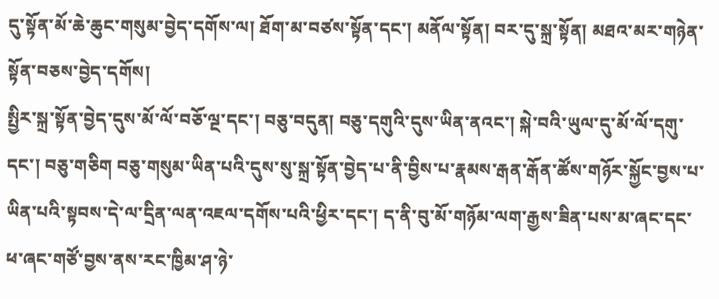དུ་སྟོན་མོ་ཆེ་ཆུང་གསུམ་བྱེད་དགོས་ལ། ཐོག་མ་བཙས་སྟོན་དང་། མནོལ་སྟོན། བར་དུ་སྐྲ་སྟོན། མཐའ་མར་གཉེན་སྟོན་བཅས་བྱེད་དགོས།
སྤྱིར་སྐྲ་སྟོན་བྱེད་དུས་མོ་ལོ་བཅོ་ལྔ་དང་། བཅུ་བདུན། བཅུ་དགུའི་དུས་ཡིན་ནའང་། སྐེ་བའི་ཡུལ་དུ་མོ་ལོ་དགུ་དང་། བཅུ་གཅིག བཅུ་གསུམ་ཡིན་པའི་དུས་སུ་སྐྲ་སྟོན་བྱེད་པ་ནི་བྱིས་པ་རྣམས་རྒན་རྒོན་ཚོས་གཉོར་སྐྱོང་བྱས་པ་ཡིན་པའི་སྟབས་དེ་ལ་དྲིན་ལན་འཇལ་དགོས་པའི་ཕྱིར་དང་། ད་ནི་བུ་མོ་གཉོམ་ལག་རྒྱས་ཟིན་པས་མ་ཞང་དང་ཕ་ཞང་གཙོ་བྱས་ནས་རང་ཁྱིམ་ཤ་ཉེ་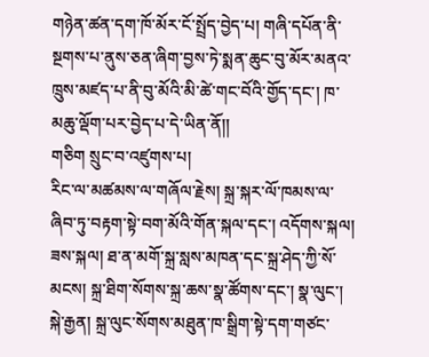གཉེན་ཚན་དག་ཁོ་མོར་ངོ་སྤྲོད་བྱེད་པ། གཞི་དཔོན་ནི་སྔགས་པ་ནུས་ཅན་ཞིག་བྱས་ཏེ་སྨན་ཆུང་བུ་མོར་མནའ་ཁྲུས་མཛད་པ་ནི་བུ་མོའི་མི་ཚེ་གང་བོའི་གྱོད་དང་། ཁ་མཆུ་ལྡོག་པར་བྱེད་པ་དེ་ཡིན་ནོ།།
གཅིག སྲུང་བ་འཛུགས་པ།
རིང་ལ་མཚམས་ལ་གཞོལ་རྗེས། སྐྲ་སྐར་ལོ་ཁམས་ལ་ཞིབ་ཏུ་བརྟག་སྟེ་བག་མོའི་གོན་སྐལ་དང་། འདོགས་སྐལ། ཟས་སྐལ། ཐ་ན་མགོ་སྐྲ་སླས་མཁན་དང་སྐྲ་ཤེད་ཀྱི་སོ་མངས། སྐྲ་ཐིག་སོགས་སྐྲ་ཆས་སྣ་ཚོགས་དང་། སྣ་ལུང་། སྐེ་རྒྱན། སྐྲ་ལུང་སོགས་མཐུན་ཁ་སྒྲིག་སྟེ་དག་གཙང་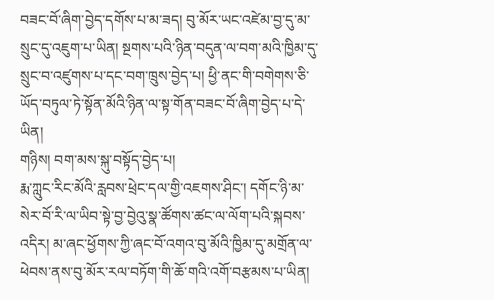བཟང་བོ་ཞིག་བྱེད་དགོས་པ་མ་ཟད། བུ་མོར་ཡང་འཛེམ་བྱ་དུ་མ་སྲུང་དུ་འཇུག་པ་ཡིན། སྔགས་པའི་ཉིན་བདུན་ལ་བག་མའི་ཁྱིམ་དུ་སྲུང་བ་འཛུགས་པ་དང་བག་ཁྲུས་བྱེད་པ། ཕྱི་ནང་གི་བགེགས་ཅི་ཡོད་བཏུལ་ཏེ་སྟོན་མོའི་ཉིན་ལ་སྟ་གོན་བཟང་བོ་ཞིག་བྱེད་པ་དེ་ཡིན།
གཉིས། བག་མས་སྐུ་བསྟོད་བྱེད་པ།
རྨ་ཀླུང་རིང་མོའི་རླབས་ཕྲེང་དལ་གྱི་འཇགས་ཤིང་། དགོང་ཉི་མ་སེར་བོ་རི་ལ་ཡིབ་སྟེ་བྱ་བྱེའུ་སྣ་ཚོགས་ཚང་ལ་ལོག་པའི་སྐབས་འདིར། མ་ཞང་ཕྱོགས་ཀྱི་ཞང་བོ་འགའ་བུ་མོའི་ཁྱིམ་དུ་མགྲོན་ལ་ཕེབས་ནས་བུ་མོར་རལ་བཏོག་གི་ཆོ་གའི་འགོ་བརྩམས་པ་ཡིན།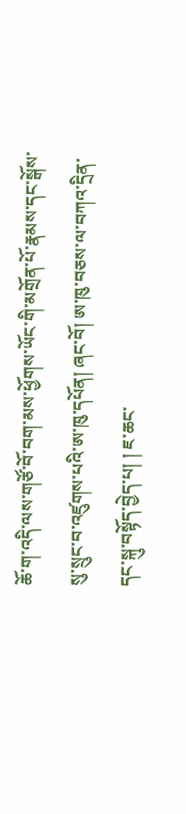ཆོ་ག་འདི་ལས་གཙོ་བོ་བག་མས་ཕྱོགས་ཡོང་གི་མགྲོན་པོ་རྣམས་དང་སྒོས་སུ་སྲུང་བ་འཛུགས་པའི་ཨ་ཁུ་དཔོན། ཞང་བོ། ཨ་ཁུ་བཅས་ལ་བཀའ་དྲིན་དང་སྐུ་བསྟོད་བྱེད་པ། ། ཇ་ཆང་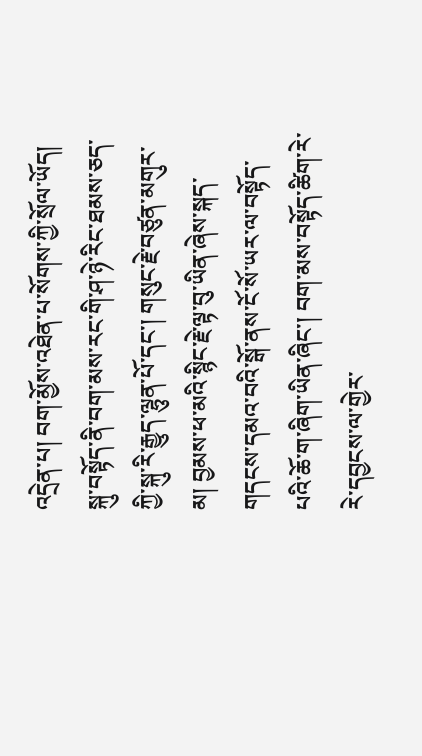འདྲེན་པ། བག་མྱོས་འཐེན་པ་སོགས་ཀྱི་སྲོལ་ཡོད།
སྐུ་བསྟོད་ནི་བག་མས་རང་གི་ཤ་ཉེ་རིང་ཐམས་ཅད་ཀྱི་སྐུ་རི་རྒྱུད་ལྷུན་པོ་དང་། གསུང་རྗེ་བཙུན་མགུར་མ། བྱམས་ཕ་མའི་སྙིང་རྗེ་ལྟ་བུ་ཡིན་ཞེས་སྐད་གདངས་དམའ་བའི་སྒོ་ནས་ངོ་སོ་ཡར་ལ་བསྟོད་པའི་ཆོ་ག་ཞིག་ཡིན་ཞིང་། བག་མས་བསྟོད་ཚིག་རེ་རེ་དབྱངས་ལ་གྱེར་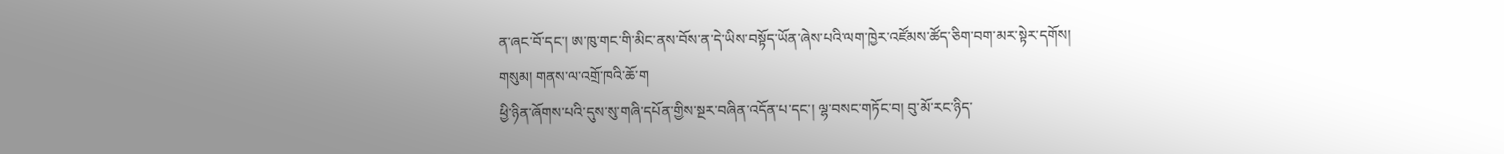ན་ཞང་བོ་དང་། ཨ་ཁུ་གང་གི་མིང་ནས་བོས་ན་དེ་ཡིས་བསྟོད་ཡོན་ཞེས་པའི་ལག་ཁྱེར་འཛོམས་ཚོད་ཅིག་བག་མར་སྟེར་དགོས།
གསུམ། གནས་ལ་འགྲོ་ཁའི་ཆོ་ག
ཕྱི་ཉིན་ཞོགས་པའི་དུས་སུ་གཞི་དཔོན་གྱིས་སྔར་བཞིན་འདོན་པ་དང་། ལྷ་བསང་གཏོང་བ། བུ་མོ་རང་ཉིད་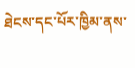ཐེངས་དང་པོར་ཁྱིམ་ནས་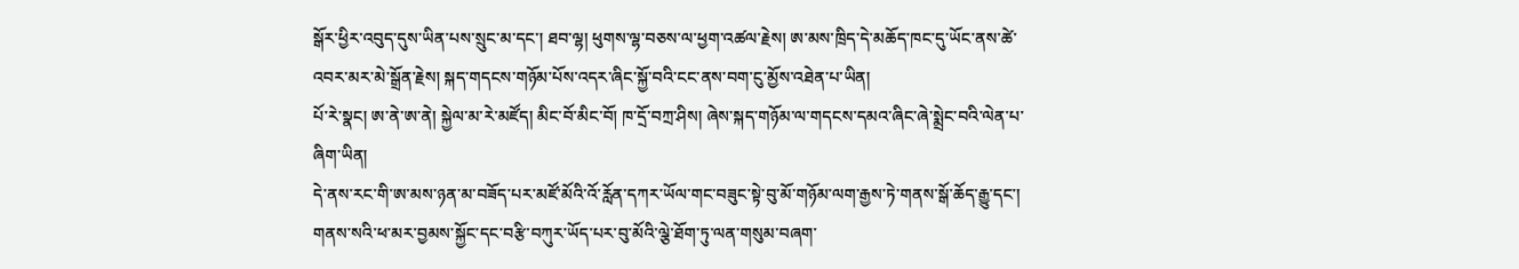སྒོར་ཕྱིར་འབུད་དུས་ཡིན་པས་སྲུང་མ་དང་། ཐབ་ལྷ། ཕུགས་ལྷ་བཅས་ལ་ཕྱག་འཚལ་རྗེས། ཨ་མས་ཁྲིད་དེ་མཆོད་ཁང་དུ་ཡོང་ནས་ཚེ་འབར་མར་མེ་སྒྲོན་རྗེས། སྐད་གདངས་གཉོམ་པོས་འདར་ཞིང་སྐྱོ་བའི་ངང་ནས་བག་ངུ་མྱོས་འཐེན་པ་ཡིན།
པོ་རེ་སྣང། ཨ་ནེ་ཨ་ནེ། སྐྱེལ་མ་རེ་མཛོད། མིང་བོ་མིང་བོ། ཁ་དྲོ་བཀྲ་ཤིས། ཞེས་སྐད་གཉོམ་ལ་གདངས་དམའ་ཞིང་ཞེ་སྨྲེང་བའི་ལེན་པ་ཞིག་ཡིན།
དེ་ནས་རང་གི་ཨ་མས་ཉན་མ་བཟོད་པར་མཛོ་མོའི་འོ་རློན་དཀར་ཡོལ་གང་བཟུང་སྟེ་བུ་མོ་གཉོམ་ལག་རྒྱས་ཏེ་གནས་སྒོ་ཆོད་རྒྱུ་དང་། གནས་སའི་ཕ་མར་བྱམས་སྐྱོང་དང་བརྩི་བཀུར་ཡོད་པར་བུ་མོའི་ལྕེ་ཐོག་ཏུ་ལན་གསུམ་བཞག་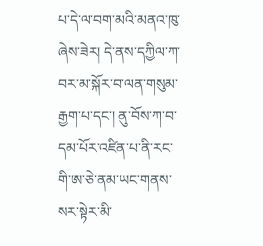པ་དེ་ལ་བག་མའི་མནའ་ཁུ་ཞེས་ཟེར། དེ་ནས་དཀྱིལ་ཀ་བར་མ་སྐོར་བ་ལན་གསུམ་རྒྱག་པ་དང་། ནུ་བོས་ཀ་བ་དམ་པོར་འཛིན་པ་ནི་རང་གི་ཨ་ཅེ་ནམ་ཡང་གནས་སར་སྟེར་མི་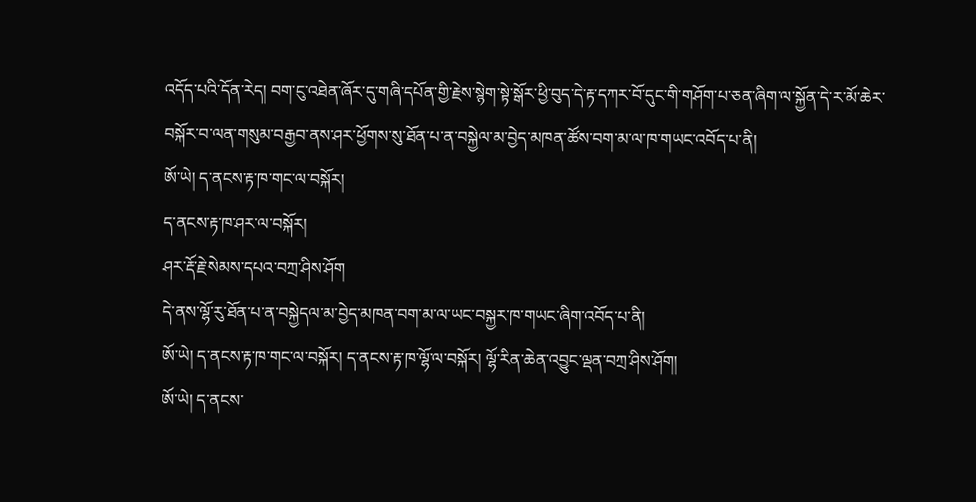འདོད་པའི་དོན་རེད། བག་ངུ་འཐེན་ཞོར་དུ་གཞི་དཔོན་གྱི་རྗེས་སྙེག་སྟེ་སྒོར་ཕྱི་བུད་དེ་རྟ་དཀར་བོ་དུང་གི་གཤོག་པ་ཅན་ཞིག་ལ་སྐྱོན་དེ་ར་མོ་ཆེར་བསྐོར་བ་ལན་གསུམ་བརྒྱབ་ནས་ཤར་ཕྱོགས་སུ་ཐོན་པ་ན་བསྐྱེལ་མ་བྱེད་མཁན་ཚོས་བག་མ་ལ་ཁ་གཡང་འབོད་པ་ནི།
ཨོ་ཡེ། ད་ནངས་རྟ་ཁ་གང་ལ་བསྐོར།
ད་ནངས་རྟ་ཁ་ཤར་ལ་བསྐོར།
ཤར་རྡོ་རྗེ་སེམས་དཔའ་བཀྲ་ཤིས་ཤོག
དེ་ནས་ལྷོ་རུ་ཐོན་པ་ན་བསྐྱེདལ་མ་བྱེད་མཁན་བག་མ་ལ་ཡང་བསྐྱར་ཁ་གཡང་ཞིག་འབོད་པ་ནི།
ཨོ་ཡེ། ད་ནངས་རྟ་ཁ་གང་ལ་བསྐོར། ད་ནངས་རྟ་ཁ་ལྷོ་ལ་བསྐོར། ལྷོ་རིན་ཆེན་འབྱུང་ལྡན་བཀྲ་ཤིས་ཤོག།
ཨོ་ཡེ། ད་ནངས་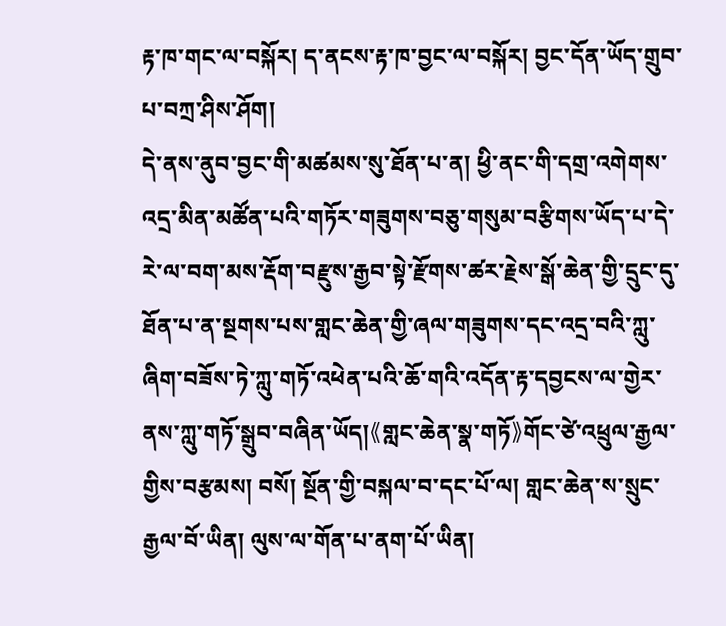རྟ་ཁ་གང་ལ་བསྐོར། ད་ནངས་རྟ་ཁ་བྱང་ལ་བསྐོར། བྱང་དོན་ཡོད་གྲུབ་པ་བཀྲ་ཤིས་ཤོག།
དེ་ནས་ནུབ་བྱང་གི་མཚམས་སུ་ཐོན་པ་ན། ཕྱི་ནང་གི་དགྲ་འགེགས་འདྲ་མིན་མཚོན་པའི་གཏོར་གཟུགས་བཅུ་གསུམ་བརྩིགས་ཡོད་པ་དེ་རེ་ལ་བག་མས་རྡོག་བརྫུས་རྒྱབ་སྟེ་རྫོགས་ཚར་རྗེས་སྒོ་ཆེན་གྱི་དྲུང་དུ་ཐོན་པ་ན་སྔགས་པས་གླང་ཆེན་གྱི་ཞལ་གཟུགས་དང་འདྲ་བའི་ཀླུ་ཞིག་བཟོས་ཏེ་ཀླུ་གཏོ་འཕེན་པའི་ཆོ་གའི་འདོན་རྟ་དབྱངས་ལ་གྱེར་ནས་ཀླུ་གཏོ་སྒྲུབ་བཞིན་ཡོད།《གླང་ཆེན་སྣ་གཏོ》གོང་ཙེ་འཕྲུལ་རྒྱལ་གྱིས་བརྩམས། བསོ། སྔོན་གྱི་བསྐལ་བ་དང་པོ་ལ། གླང་ཆེན་ས་སྲུང་རྒྱལ་བོ་ཡིན། ལུས་ལ་གོན་པ་ནག་པོ་ཡིན།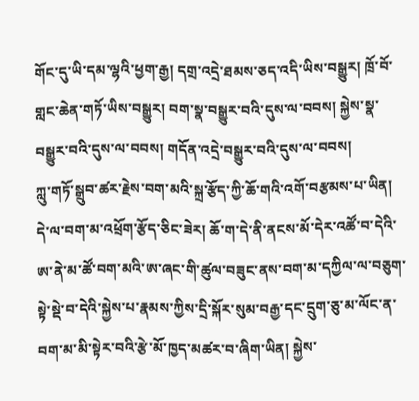གོང་དུ་ཡི་དམ་ལྷའི་ཕྱག་རྒྱ། དགྲ་འདྲེ་ཐམས་ཅད་འདི་ཡིས་བསྒྱུར། ཁྲོ་བོ་གླང་ཆེན་གཏོ་ཡིས་བསྒྱུར། བག་སྣ་བསྒྱུར་བའི་དུས་ལ་བབས། སྐྱེས་སྣ་བསྒྱུར་བའི་དུས་ལ་བབས། གདོན་འདྲེ་བསྒྱུར་བའི་དུས་ལ་བབས།
ཀླུ་གཏོ་སྒྲུབ་ཚར་རྗེས་བག་མའི་སྐྲ་རྩོད་ཀྱི་ཆོ་གའི་འགོ་བརྩམས་པ་ཡིན། དེ་ལ་བག་མ་འཕྲོག་རྩོད་ཅིང་ཟེར། ཆོ་ག་དེ་ནི་ནངས་མོ་དེར་འཚོ་བ་དེའི་ཨ་ནེ་མ་ཚོ་བག་མའི་ཨ་ཞང་གི་ཚུལ་བཟུང་ནས་བག་མ་དཀྱིལ་ལ་བཅུག་སྟེ་སྡེ་བ་དེའི་སྐྱེས་པ་རྣམས་ཀྱིས་དྲི་སྐོར་སུམ་བརྒྱ་དང་དྲུག་ཅུ་མ་ལོང་ན་བག་མ་མི་སྟེར་བའི་རྩེ་མོ་ཁྱད་མཚར་བ་ཞིག་ཡིན། སྐྱེས་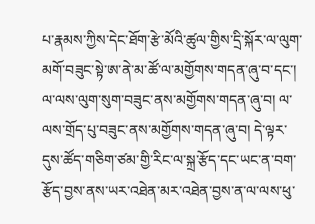པ་རྣམས་ཀྱིས་དེང་ཐོག་རྩེ་མོའི་ཚུལ་གྱིས་དྲི་སྐོར་ལ་ལུག་མགོ་བཟུང་སྟེ་ཨ་ནེ་མ་ཚོ་ལ་མགྱོགས་གདན་ཞུ་བ་དང་། ལ་ལས་ལུག་སུག་བཟུང་ནས་མགྱོགས་གདན་ཞུ་བ། ལ་ལས་གྲོད་པུ་བཟུང་ནས་མགྱོགས་གདན་ཞུ་བ། དེ་ལྟར་དུས་ཚོད་གཅིག་ཙམ་གྱི་རིང་ལ་སྐྲ་རྩོད་དང་ཡང་ན་བག་རྩོད་བྱས་ནས་ཡར་འཐེན་མར་འཐེན་བྱས་ན་ལ་ལས་ཕུ་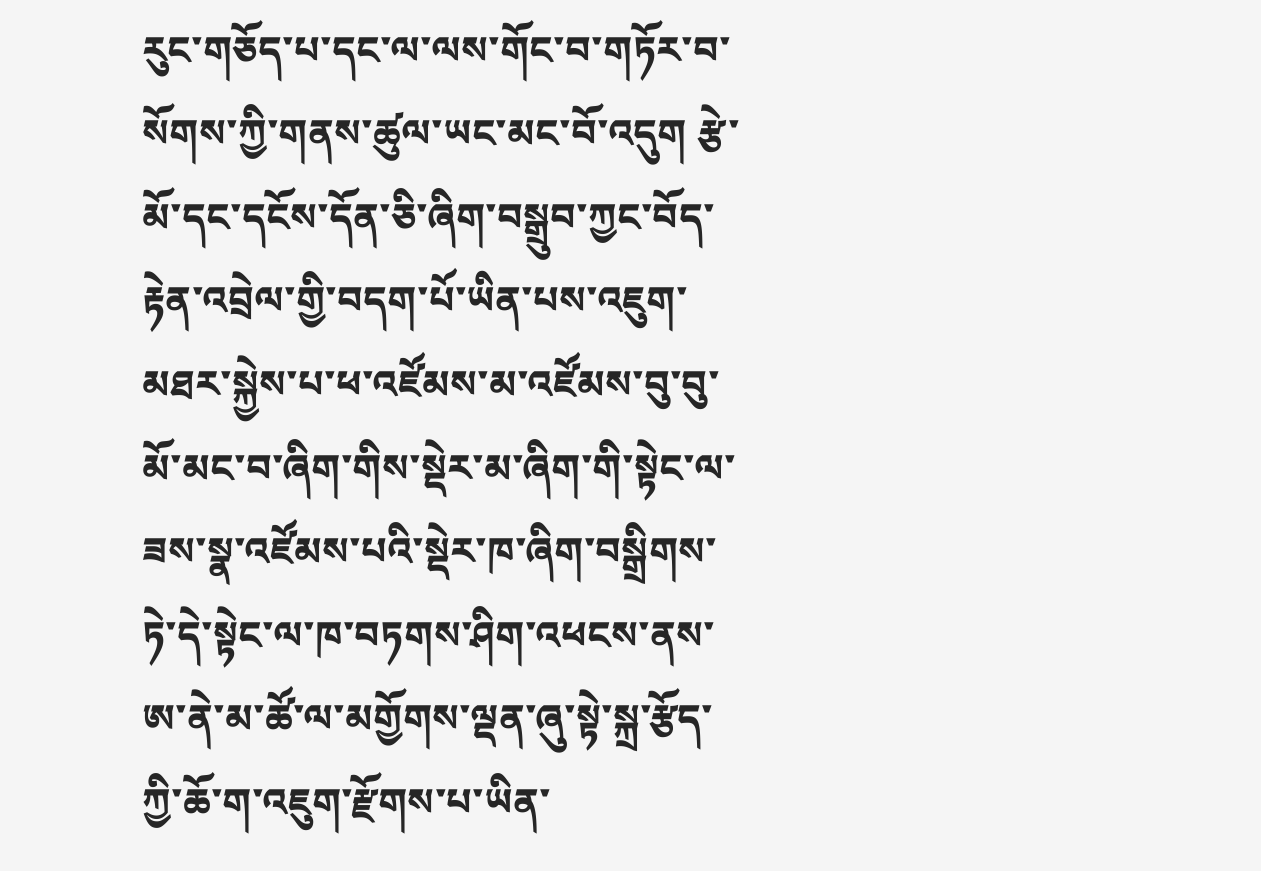རུང་གཅོད་པ་དང་ལ་ལས་གོང་བ་གཏོར་བ་སོགས་ཀྱི་གནས་ཚུལ་ཡང་མང་བོ་འདུག རྩེ་མོ་དང་དངོས་དོན་ཅི་ཞིག་བསྒྲུབ་ཀྱང་བོད་རྟེན་འབྲེལ་གྱི་བདག་པོ་ཡིན་པས་འཇུག་མཐར་སྐྱེས་པ་ཕ་འཛོམས་མ་འཛོམས་བུ་བུ་མོ་མང་བ་ཞིག་གིས་སྡེར་མ་ཞིག་གི་སྟེང་ལ་ཟས་སྣ་འཛོམས་པའི་སྡེར་ཁ་ཞིག་བསྒྲིགས་ཏེ་དེ་སྟེང་ལ་ཁ་བཏགས་ཤིག་འཕངས་ནས་ཨ་ནེ་མ་ཚོ་ལ་མགྱོགས་ལྡན་ཞུ་སྟེ་སྐྲ་རྩོད་ཀྱི་ཆོ་ག་འཇུག་རྫོགས་པ་ཡིན་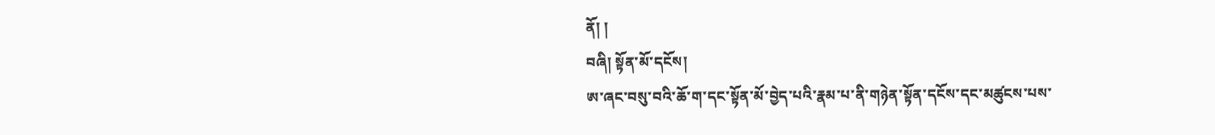ནོ། །
བཞི། སྟོན་མོ་དངོས།
ཨ་ཞང་བསུ་བའི་ཆོ་ག་དང་སྟོན་མོ་བྱེད་པའི་རྣམ་པ་ནི་གཉེན་སྟོན་དངོས་དང་མཚུངས་པས་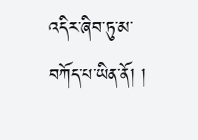འདིར་ཞིབ་ཏུ་མ་བཀོད་པ་ཡིན་ནོ། །